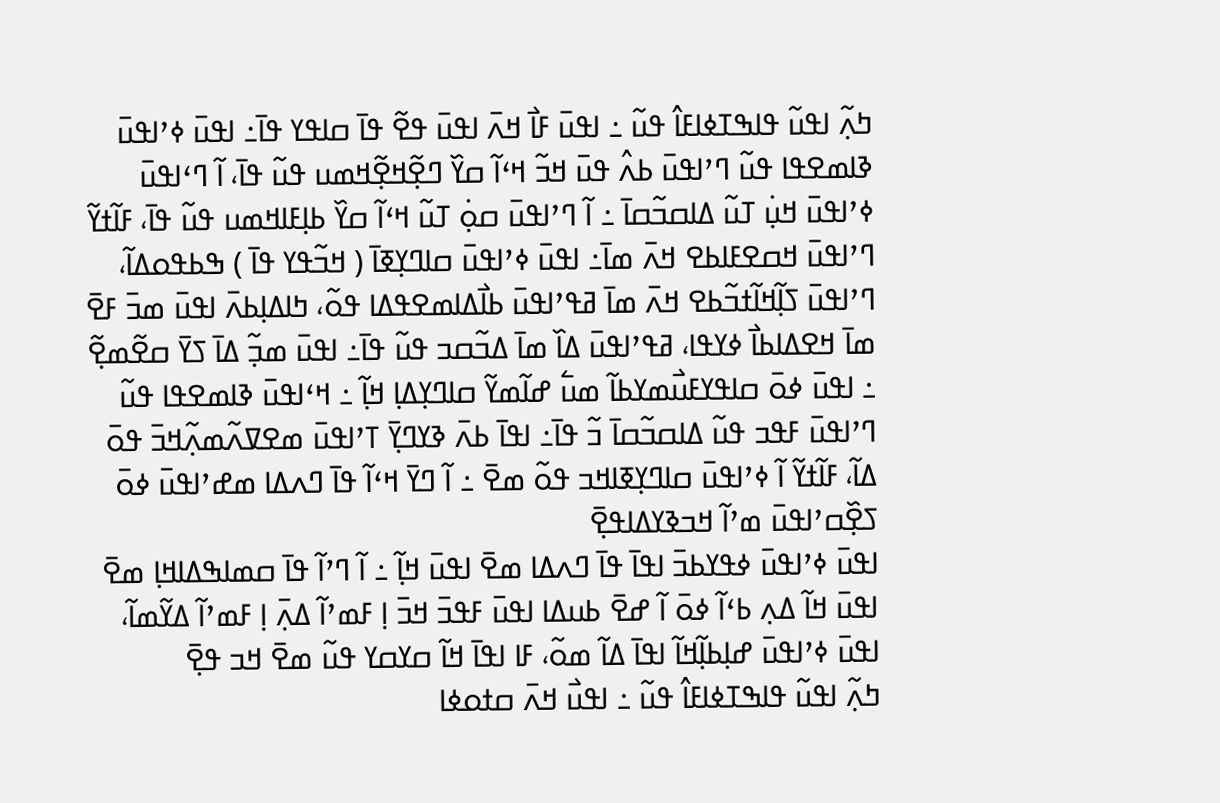ߤߍ߲߬ ߊߟߎ߬ ߟߊߒߠߦߊߓߊ߮ ߟߎ߬ ߸ ߊߟߎ߫ ߓߊ߯ ߞߍ߫ ߊߟߎ߫ ߟߐ߬ ߟߊ߫ ߛߊߟߌ ߟߊ߫߸ ߊߟߎ߫ ߦߴߊߟߎ߫ ߢߊߘߐߟߊ ߟߎ߬ ߣߴߊߟߎ߫ ߕߍ߮ ߟߎ߫ ߞߏ߬ ߞߵߊ߬ ߛߌ߰ ߣߐ߲߬ߞߐ߲߬ߞߘߎ ߟߎ߬ ߟߊ߫، ߊ߬ ߣߵߊߟߎ߫ ߦߴߊߟߎ߫ ߞߎ߲߭ ߠߎ߬ ߡߊߛߏ߬ߛߊ߫ ߸ ߊ߬ ߣߴߊߟߎ߫ ߛߋ߲߭ ߠߎ߬ ߞߵߊ߬ ߛߌ߰ ߕߊ߲ߓߊߞߘߎ ߟߎ߬ ߟߊ߫، ߓߊ߬ߙߌ߬ ߣߴߊߟߎ߫ ߞߛߐߓߊߕߐ ߞߍ߫ ߘߊ߫߸ ߊߟߎ߫ ߦߴߊߟߎ߫ ߛߊߣߌ߲ߧߊ߫ ( ߞߏ߬ߟߌ ߟߊ߫ ) ߒߕߟߋߡߊ߬، ߣߴߊߟߎ߫ ߖߊ߲߬ߞߊ߬ߙߏ߬ߕߐ ߞߍ߫ ߘߊ߫ ߥߟߴߊߟߎ߫ ߕߊ߯ߡߊߘߐߟߡߊ ߟߋ߬، ߤߊߡߊ߲ߕߍ߫ ߊߟߎ߫ ߘߏ߫ ߓߐ߫ ߘߊ߫ ߞߐߡߊߕߊ߯ ߦߌߟߊ، ߥߟߴߊߟߎ߫ ߡߊ߰ ߘߊ߫ ߡߏ߬ߛߏ ߟߎ߬ ߟߊ߫߸ ߊߟߎ߫ ߘߏ߲߬ ߡߊ߫ ߖߌ߫ ߛߐ߬ߘߐ߲߬ ߸ ߊߟߎ߫ ߦߋ߫ ߛߊߟߌߓߎ߯ߘߌߕߊ߬ ߘߎ߱ ߝߊ߬ߘߌ߬ ߛߊߣߌ߲ߡߊ߲ ߞߊ߲߬ ߸ ߞߵߊߟߎ߫ ߢߊߘߐߟߊ ߟߎ߬ ߣߴߊߟߎ߫ ߓߟߏ ߟߎ߬ ߡߊߛߏ߬ߛߊ߫ ߏ߬ ߟߊ߫߸ ߊߟߊ߫ ߕߍ߫ ߢߌߣߌ߲߫ ߠߴߊߟߎ߫ ߘߐߜߍ߬ߘߍ߲߬ߞߏ߫ ߟߋ߫ ߡߊ߬، ߓߊ߬ߙߌ߬ ߊ߬ ߦߴߊߟߎ߫ ߛߊߣߌ߲ߧߊߞߏ ߟߋ߬ ߘߐ߫ ߸ ߊ߬ ߣߌ߫ ߞߵߊ߬ ߟߊ߫ ߣߍߡߊ ߘߝߴߊߟߎ߫ ߦߋ߫ ߖߐ߲߰ߛߴߊߟߎ߫ ߘߴߊ߬ ߞߏߢߌߡߊߟߐ߲߫
ߊߟߎ߫ ߦߴߊߟߎ߫ ߦߟߌߕߏ߫ ߊߟߊ߫ ߟߊ߫ ߣߍߡߊ ߘߐ߫ ߊߟߎ߫ ߞߊ߲߬ ߸ ߊ߬ ߣߴߊ߬ ߟߊ߫ ߛߘߊߒߡߊߞߊ߲ ߘߐ߫ ߊߟߎ߫ ߞߊ߬ ߡߍ߲ ߕߵߊ߬ ߦߋ߫ ߊ߬ ߝߐ߫ ߕߎߡߊ ߊߟߎ߫ ߓߟߏ߫ ߞߏ߫ ߊ߲ ߓߘߴߊ߬ ߡߍ߲߫ ߊ߲ ߓߘߴߊ߬ ߡߌ߬ߘߊ߬، ߊߟߎ߫ ߦߴߊߟߎ߫ ߝߊ߲ߕߊ߲߬ߞߊ߬ ߊߟߊ߫ ߡߊ߬ ߘߋ߬، ߓߊ ߊߟߊ߫ ߞߊ߬ ߛߌߛߌ ߟߎ߬ ߘߐ߫ ߞߏ ߟߐ߲߫
ߤߍ߲߬ ߊߟߎ߬ ߟߊߒߠߦߊߓߊ߮ ߟߎ߬ ߸ ߊߟߎ߯ ߞߍ߫ ߛߙߋߦߊ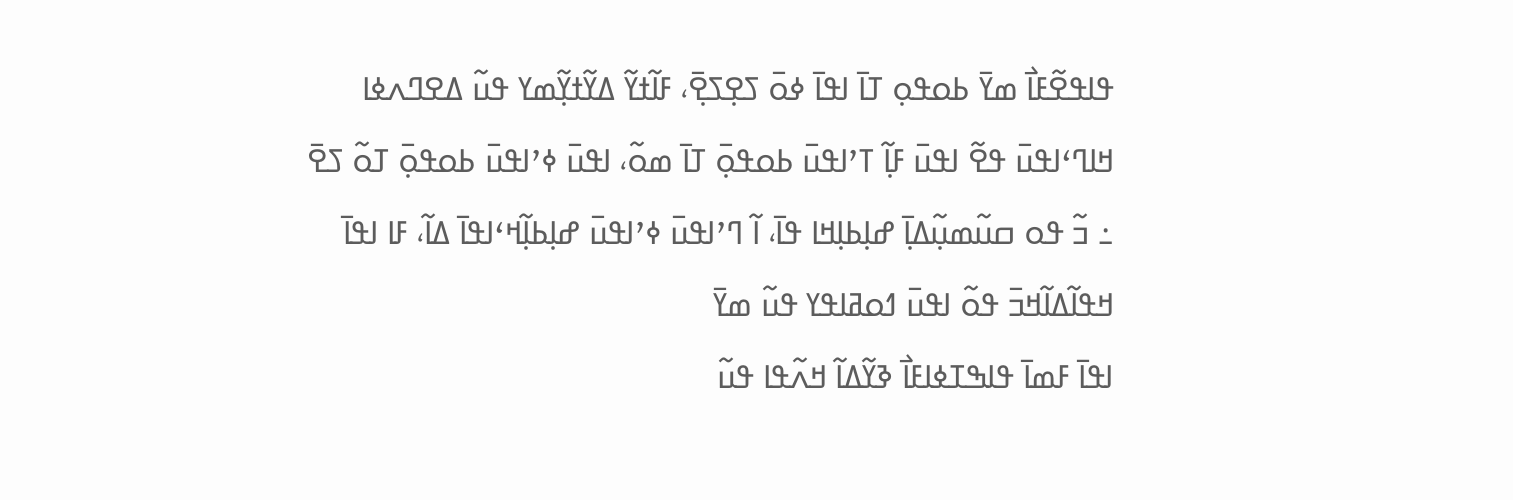ߟߊߟߐ߬ߓߊ߯ ߘߌ߫ ߕߋߟߋ߲ ߠߊ߫ ߊߟߊ߫ ߦߋ߫ ߖߐ߲ߖߐ߲߫، ߓߊ߬ߙߌ߬ ߡߌ߬ߙߌ߲߬ߘߌ ߟߎ߬ ߡߐߣߍߦߊ ߞߊߣߵߊߟߎ߫ ߟߐ߬ ߊߟߎ߫ ߓߊ߲߬ ߠߴߊߟߎ߫ ߕߋߟߋ߲߫ ߠߊ߫ ߘߋ߬، ߊߟߎ߫ ߦߴߊߟߎ߫ ߕߋߟߋ߲߫ ߠߋ߬ ߖߐ߫ ߸ ߏ߬ ߟߋ ߛߎ߬ߘߎ߲߬ߡߊ߲߫ ߝߊ߲ߕߊ߲ߞߊ ߟߊ߫، ߊ߬ ߣߴߊߟߎ߫ ߦߴߊߟߎ߫ ߝߊ߲ߕߊ߲߬ߞߵߊߟߊ߫ ߡߊ߬، ߓߊ ߊߟߊ߫ ߞߟߊ߬ߡߊ߬ߞߏ߫ ߟߋ߬ ߊߟߎ߫ ߗߋߥߊߟߌ ߟߎ߬ ߘߌ߫
ߊߟߊ߫ ߓߘߊ߫ ߟߊߒߠߦߊߓߊ߯ ߢߌ߬ߡߊ߬ ߞߍ߬ߟߊ ߟߎ߬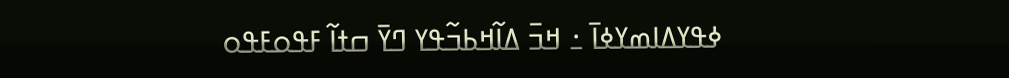ߦߟߌߡߊߘߌߦߊ߫ ߸ ߞߏ߫ ߡߊ߬ߞߕߏ߬ߟߌ ߣߌ߫ ߛߙߊ߬ ߓߟߋߓߟߋ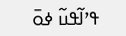ߟߴߊ߬ߟߎ߬ ߦߋ߫